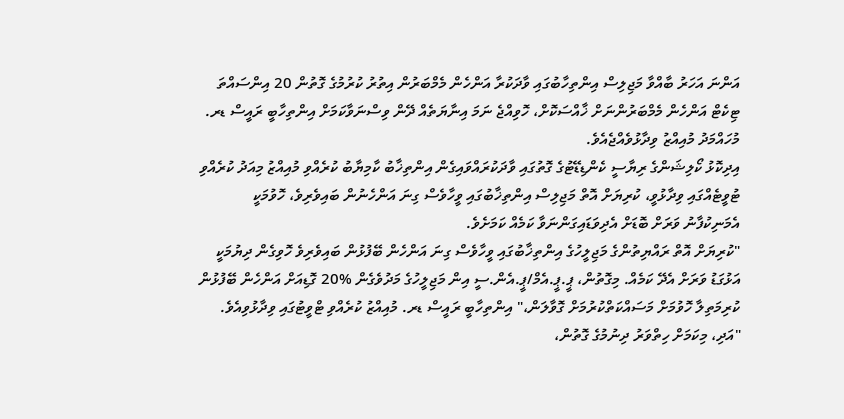އަންނަ އަހަރު ބާއްވާ މަޖިލިސް އިންތިހާބުގައި ވާދަކުރާ އަންހެން މެމްބަރުން އިތުރު ކުރުމުގެ ގޮތުން 20 އިންސައްތަ ޓިކެޓް އަންހެން މެމްބަރުންނަށް ޚާއްސަކޮށް، ހޮވިއްޖެ ނަމަ އިނާޔަތެއް ދޭން ވިސްނަވާކަމަށް އިންތިހާބީ ރައީސް ޑރ. މުހައްމަދު މުއިއްޒު ވިދާޅުވެއްޖެއެވެ.
އިދިކޮޅު ކޯލިޝަންގެ ރިޔާސީ ކެންޑިޑޭޓުގެ ގޮތުގައި ވާދަކުރައްވައިގެން އިންތިޚާބު ކާމިޔާބު ކުރެއްވި މުއިއްޒު މިއަދު ކުރެއްވި ޓުވީޓެއްގައި ވިދާޅުވީ، ކުރިޔަށް އޮތް މަޖިލިސް އިންތިޚާބުގައި ވީހާވެސް ގިނަ އަންހެނުން ބައިވެރިވެ، ހޮވުމަކީ އެމަނިކުފާނު ވަރަށް ބޮޑަށް އެދިވަޑައިގަންނަވާ ކަމެއް ކަމަށެވެ.
"ކުރިޔަށް އޮތް ރައްޔިތުންގެ މަޖިލީހުގެ އިންތިޚާބުގައި ވީހާވެސް ގިނަ އަންހެން ބޭފުޅުން ބައިވެރިވެ ހޮވިގެން ދިޔުމަކީ އަޅުގަޑު ވަރަށް އެދޭ ކަމެއް. މިގޮތުން، ޕީ.ޕީ.އެމް/ޕީ.އެން.ސީ އިން މަޖިލީހުގެ މަދުވެގެން %20 ގޮޑިއަށް އަންހެން ބޭފުޅުން ކުރިމަތިލާ ހޮވުމަށް މަސައްކަތްކުރުމަށް ގޮވާލަން،" އިންތިހާބީ ރައީސް ޑރ. މުއިއްޒު ކުރެއްވި ޓްވީޓުގައި ވިދާޅުވިއެވެ.
"އަދި، މިކަމަށް ހިތްވަރު ދިނުމުގެ ގޮތުން،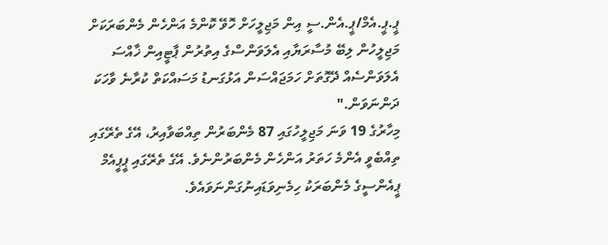ޕީ.ޕީ.އެމް/ޕީ.އެން.ސީ އިން މަޖިލީހަށް ހޮވޭ ކޮންމެ އަންހެން މެންބަރަކަށް މަޖިލީހުން ލިބޭ މުސާރަޔާއި އެލަވަންސްގެ އިތުރުން ޕާޓީއިން ޚާއްސަ އެލަވަންސެއް ދޭގޮތަށް ހަމަޖައްސަން އަޅުގަނޑު މަސައްކަތް ކުރާނެ ވާހަކަ ދަންނަވަން."
މިހާރުގެ 19 ވަނަ މަޖިލީހުގައި 87 މެންބަރުން ތިއްބަވާއިރު، އޭގެ ތެރޭގައި ތިއްބެވީ އެންމެ ހަތަރު އަންހެން މެންބަރުންނެވެ. އޭގެ ތެރޭގައި ޕީޕީއެމް ޕީއެންސީގެ މެންބަރަކު ހިމެނިވަޑައިނުގަންނަވައެވެ.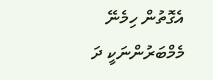އެގޮތުން ހިމެނޭ މެމްބަރުންނަކީ ދަ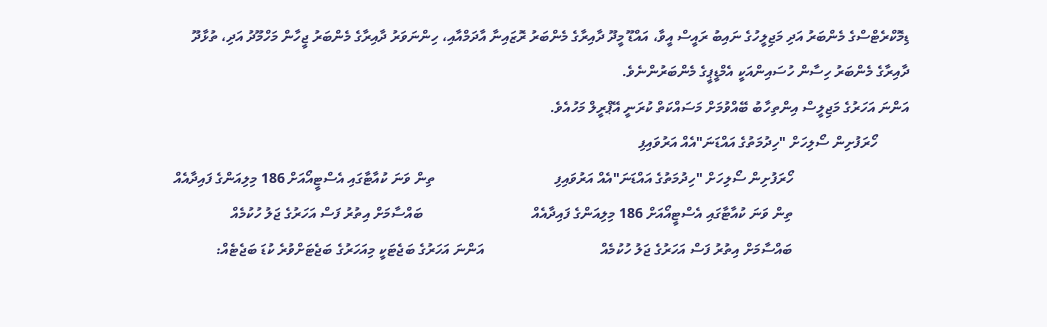ޑިމޮކްރެޓްސްގެ މެންބަރު އަދި މަޖިލީހުގެ ނައިބު ރައީސް އީވާ، އައްޑޫ މީދޫ ދާއިރާގެ މެންބަރު ރޮޒައިނާ އާދަމްއާއި، ހިންނަވަރު ދާއިރާގެ މެންބަރު ޖީހާން މަހްމޫދު އަދި، ތުޅާދޫ ދާއިރާގެ މެންބަރު ހިސާން ހުސައިންއަކީ އެމްޑީޕީގެ މެންބަރުންނެވެ.
އަންނަ އަހަރުގެ މަޖިލީސް އިންތިހާބު ބޭއްވުމަށް މަސައްކަތް ކުރަނީ އޭޕްރީލް މަހުއެވެ.
         ހޯރަފުށިން ސޯލިހަށް "ހިދުމަތުގެ އައްޑަނަ"އެއް އަރުވައިފި
                                ހޯރަފުށިން ސޯލިހަށް "ހިދުމަތުގެ އައްޑަނަ"އެއް އަރުވައިފި                                 ތިން ވަނަ ކުއާޓާގައި އެސްޓީއޯއަށް 186 މިލިއަންގެ ފައިދާއެއް
                                ތިން ވަނަ ކުއާޓާގައި އެސްޓީއޯއަށް 186 މިލިއަންގެ ފައިދާއެއް                              ބައްސާމަށް އިތުރު ފަސް އަހަރުގެ ޖަލު ހުކުމެއް
                                ބައްސާމަށް އިތުރު ފަސް އަހަރުގެ ޖަލު ހުކުމެއް                                އަންނަ އަހަރުގެ ބަޖެޓަކީ މިއަހަރުގެ ބަޖެޓަށްވުރެ ކުޑަ ބަޖެޓެއް: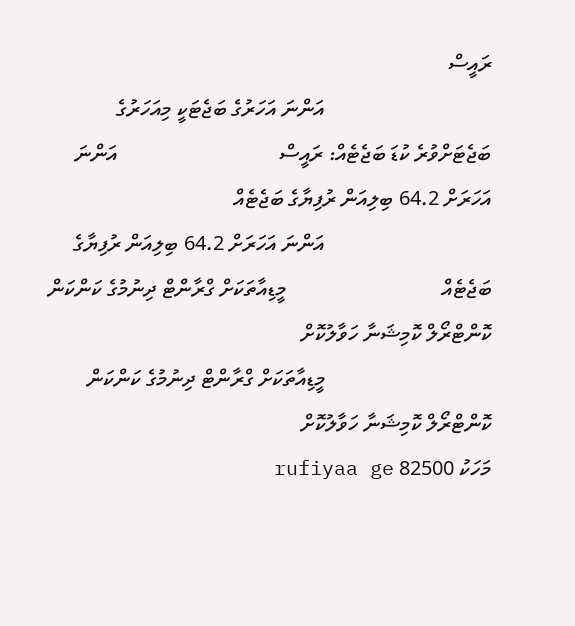ރައީސް
                                އަންނަ އަހަރުގެ ބަޖެޓަކީ މިއަހަރުގެ ބަޖެޓަށްވުރެ ކުޑަ ބަޖެޓެއް: ރައީސް                               އަންނަ އަހަރަށް 64.2 ބިލިއަން ރުފިޔާގެ ބަޖެޓެއް
                                އަންނަ އަހަރަށް 64.2 ބިލިއަން ރުފިޔާގެ ބަޖެޓެއް                              މީޑިއާތަކަށް ގްރާންޓް ދިނުމުގެ ކަންކަން ކޮންޓްރޯލް ކޮމިޝަނާ ހަވާލުކޮށް
                                މީޑިއާތަކަށް ގްރާންޓް ދިނުމުގެ ކަންކަން ކޮންޓްރޯލް ކޮމިޝަނާ ހަވާލުކޮށް
މަހަކު 82500 rufiyaa ge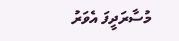މުސާރަދީފަ އެވަރު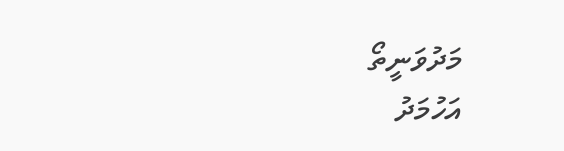މަދުވަނީތޯ
އަހުމަދު